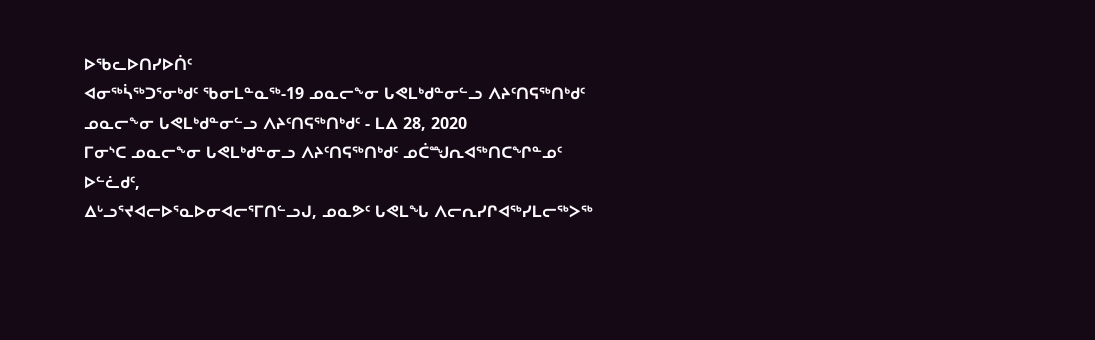ᐅᖃᓚᐅᑎᓯᐅᑏᑦ
ᐊᓂᖅᓵᖅᑐᕐᓂᒃᑯᑦ ᖃᓂᒪᓐᓇᖅ-19 ᓄᓇᓕᖕᓂ ᒐᕙᒪᒃᑯᓐᓂᓪᓗ ᐱᔨᑦᑎᕋᖅᑎᒃᑯᑦ
ᓄᓇᓕᖕᓂ ᒐᕙᒪᒃᑯᓐᓂᓪᓗ ᐱᔨᑦᑎᕋᖅᑎᒃᑯᑦ - ᒪᐃ 28, 2020
ᒥᓂᔅᑕ ᓄᓇᓕᖕᓂ ᒐᕙᒪᒃᑯᓐᓂᓗ ᐱᔨᑦᑎᕋᖅᑎᒃᑯᑦ ᓄᑖᙳᕆᐊᖅᑎᑕᖏᓐᓄᑦ
ᐅᓪᓛᑯᑦ,
ᐃᒡᓗᕐᔪᐊᓕᐅᕐᓇᐅᓂᐊᓕᕐᒥᑎᓪᓗᒍ, ᓄᓇᕗᑦ ᒐᕙᒪᖓ ᐱᓕᕆᓯᒋᐊᖅᓯᒪᓕᖅᐳᖅ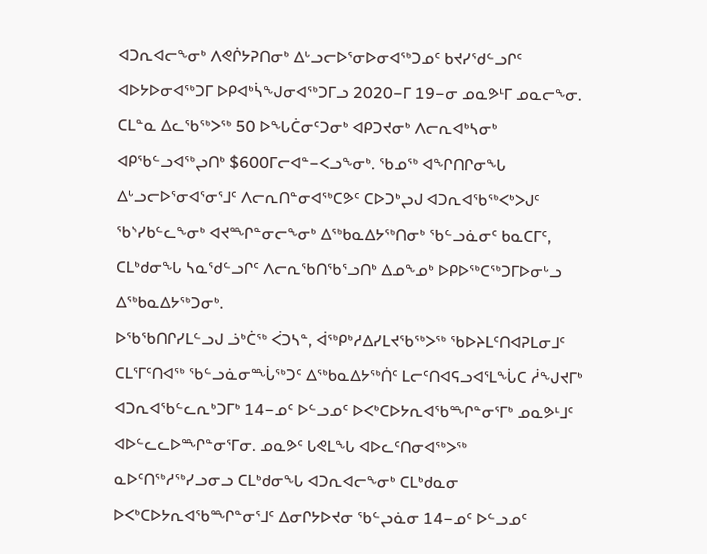ᐊᑐᕆᐊᓕᖕᓂᒃ ᐱᕙᒌᔭᕈᑎᓂᒃ ᐃᒡᓗᓕᐅᕐᓂᐅᓂᐊᖅᑐᓄᑦ ᑲᔪᓯᖁᓪᓗᒋᑦ ᐊᐅᔭᐅᓂᐊᖅᑐᒥ ᐅᑭᐊᒃᓵᖑᓂᐊᖅᑐᒥᓗ 2020−ᒥ 19−ᓂ ᓄᓇᕗᒻᒥ ᓄᓇᓕᖕᓂ.
ᑕᒪᓐᓇ ᐃᓚᖃᖅᐳᖅ 50 ᐅᖓᑖᓂᑦᑐᓂᒃ ᐊᑭᑐᔪᓂᒃ ᐱᓕᕆᐊᒃᓴᓂᒃ ᐊᑭᖃᓪᓗᐊᖅᖢᑎᒃ $600ᒥᓕᐊᓐ−ᐸᓗᖕᓂᒃ. ᖃᓄᖅ ᐊᖏᑎᒋᓂᖓ ᐃᒡᓗᓕᐅᕐᓂᐊᕐᓂᕐᒧᑦ ᐱᓕᕆᑎᓐᓂᐊᖅᑕᕗᑦ ᑕᐅᑐᒃᖢᒍ ᐊᑐᕆᐊᖃᖅᐸᒃᐳᒍᑦ ᖃᔅᓯᑲᓪᓚᖕᓂᒃ ᐊᔪᙱᓐᓂᓕᖕᓂᒃ ᐃᖅᑲᓇᐃᔭᖅᑎᓂᒃ ᖃᓪᓗᓈᓂᑦ ᑲᓇᑕᒥᑦ, ᑕᒪᒃᑯᓂᖓ ᓴᓇᖁᓪᓗᒋᑦ ᐱᓕᕆᖃᑎᖃᕐᓗᑎᒃ ᐃᓄᖕᓄᒃ ᐅᑭᐅᖅᑕᖅᑐᒥᐅᓂᒡᓗ ᐃᖅᑲᓇᐃᔭᖅᑐᓂᒃ.
ᐅᖃᖃᑎᒋᓯᒪᓪᓗᒍ ᓘᒃᑖᖅ ᐹᑐᓴᓐ, ᐋᖅᑭᒃᓱᐃᓯᒪᔪᖃᖅᐳᖅ ᖃᐅᔨᒪᑦᑎᐊᕈᒪᓂᒧᑦ ᑕᒪᕐᒥᑦᑎᐊᖅ ᖃᓪᓗᓈᓂᙶᖅᑐᑦ ᐃᖅᑲᓇᐃᔭᖅᑏᑦ ᒪᓕᑦᑎᐊᕋᓗᐊᕐᒪᖔᑕ ᓲᖑᔪᒥᒃ ᐊᑐᕆᐊᖃᓪᓚᕆᒃᑐᒥᒃ 14−ᓄᑦ ᐅᓪᓗᓄᑦ ᐅᐸᒃᑕᐅᔭᕆᐊᖃᙱᓐᓂᕐᒥᒃ ᓄᓇᕗᒻᒧᑦ ᐊᐅᓪᓚᓚᐅᙱᓐᓂᕐᒥᓂ. ᓄᓇᕗᑦ ᒐᕙᒪᖓ ᐊᐅᓚᑦᑎᓂᐊᖅᐳᖅ ᓇᐅᑦᑎᖅᓱᖅᓯᓗᓂᓗ ᑕᒪᒃᑯᓂᖓ ᐊᑐᕆᐊᓕᖕᓂᒃ ᑕᒪᒃᑯᓇᓂ ᐅᐸᒃᑕᐅᔭᕆᐊᖃᙱᓐᓂᕐᒧᑦ ᐃᓂᒋᔭᐅᔪᓂ ᖃᓪᖢᓈᓂ 14−ᓄᑦ ᐅᓪᓗᓄᑦ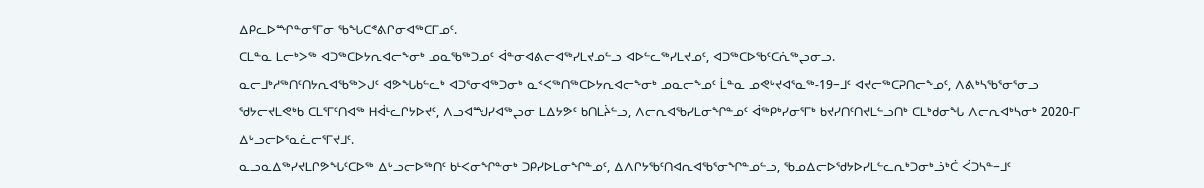ᐃᑭᓚᐅᙱᓐᓂᕐᒥᓂ ᖃᖓᑕᕝᕕᒋᓂᐊᖅᑕᒥᓄᑦ.
ᑕᒪᓐᓇ ᒪᓕᒃᐳᖅ ᐊᑐᖅᑕᐅᔭᕆᐊᓕᖕᓂᒃ ᓄᓇᖃᖅᑐᓄᑦ ᐋᓐᓂᐊᕕᓕᐊᖅᓯᒪᔪᓄᓪᓗ ᐊᐅᓪᓚᖅᓯᒪᔪᓄᑦ, ᐊᑐᖅᑕᐅᖃᑦᑕᕇᖅᖢᓂᓗ.
ᓇᓕᒧᒃᓱᖅᑎᑦᑎᔭᕆᐊᖃᖅᐳᒍᑦ ᐊᕗᖓᑲᓪᓚᒃ ᐊᑐᕐᓂᐊᖅᑐᓂᒃ ᓇᑉᐸᖅᑎᖅᑕᐅᔭᕆᐊᓕᖕᓂᒃ ᓄᓇᓕᖕᓄᑦ ᒫᓐᓇ ᓄᕙᒡᔪᐊᕐᓇᖅ-19−ᒧᑦ ᐊᔪᓕᖅᑕᕈᑎᓕᖕᓄᑦ, ᐱᕕᒃᓴᖃᕐᓂᕐᓂᓗ ᖁᔭᓕᔪᒪᕙᒃᑲ ᑕᒪᕐᒥᑦᑎᐊᖅ ᕼᐋᒻᓚᒋᔭᐅᔪᑦ, ᐱᓗᐊᙳᓯᐊᖅᖢᓂ ᒪᐃᔭᕗᑦ ᑲᑎᒪᔩᓪᓗ, ᐱᓕᕆᐊᖃᓯᒪᓂᖏᓐᓄᑦ ᐋᖅᑭᒃᓯᓂᕐᒥᒃ ᑲᔪᓯᑎᑦᑎᔪᒪᓪᓗᑎᒃ ᑕᒪᒃᑯᓂᖓ ᐱᓕᕆᐊᒃᓴᓂᒃ 2020-ᒥ ᐃᒡᓗᓕᐅᕐᓇᓛᓕᕐᒥᔪᒧᑦ.
ᓇᓗᓇᐃᖅᓯᔪᒪᒋᕗᖓᑦᑕᐅᖅ ᐃᒡᓗᓕᐅᖅᑎᑦ ᑲᒻᐸᓂᖏᓐᓂᒃ ᑐᑭᓯᐅᒪᓂᖏᓐᓄᑦ, ᐃᐱᒋᔭᖃᑦᑎᐊᕆᐊᖃᕐᓂᖏᓐᓄᓪᓗ, ᖃᓄᐃᓕᐅᖁᔭᐅᓯᒪᓪᓚᕆᒃᑐᓂᒃᓘᒃᑖ ᐹᑐᓴᓐ−ᒧᑦ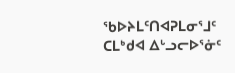ᖃᐅᔨᒪᑦᑎᐊᕈᒪᓂᕐᒧᑦ ᑕᒪᒃᑯᐊ ᐃᒡᓗᓕᐅᕐᓃᑦ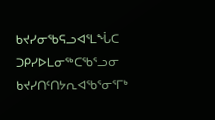ᑲᔪᓯᓂᖃᕋᓗᐊᕐᒪᖔᑕ ᑐᑭᓯᐅᒪᓂᖅᑕᖃᕐᓗᓂ ᑲᔪᓯᑎᑦᑎᔭᕆᐊᖃᕐᓂᕐᒥᒃ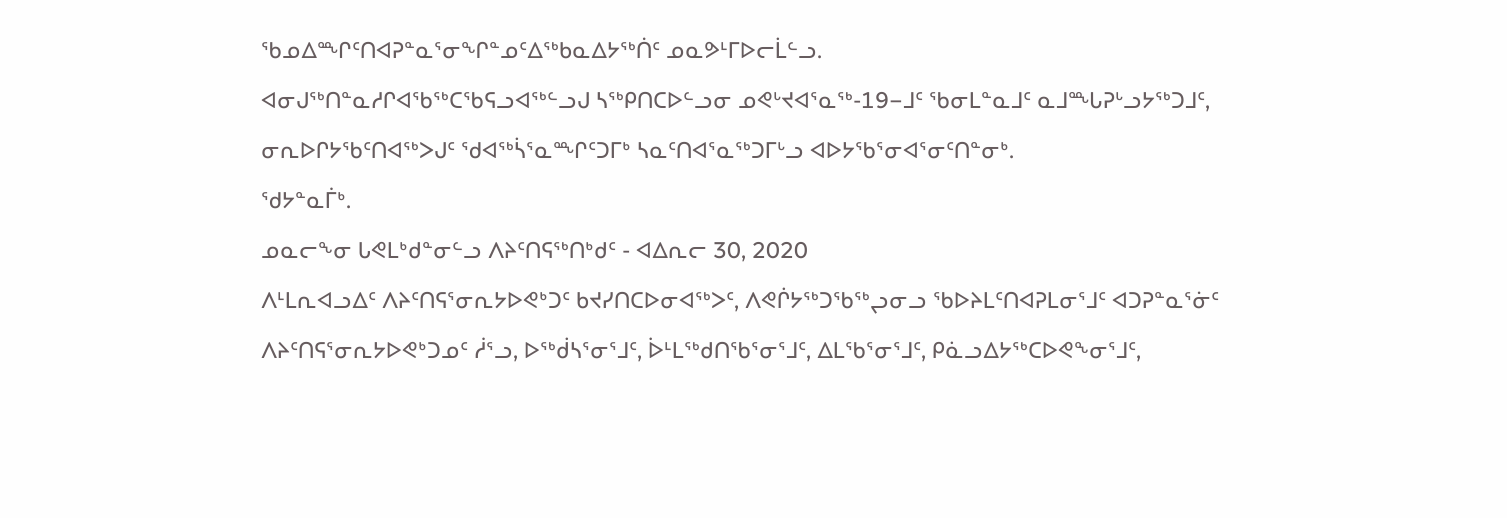ᖃᓄᐃᙱᑦᑎᐊᕈᓐᓇᕐᓂᖏᓐᓄᑦᐃᖅᑲᓇᐃᔭᖅᑏᑦ ᓄᓇᕗᒻᒥᐅᓕᒫᓪᓗ.
ᐊᓂᒍᖅᑎᓐᓇᓱᒋᐊᖃᖅᑕᖃᕋᓗᐊᖅᓪᓗᒍ ᓴᖅᑭᑎᑕᐅᓪᓗᓂ ᓄᕙᒡᔪᐊᕐᓇᖅ-19−ᒧᑦ ᖃᓂᒪᓐᓇᒧᑦ ᓇᒧᙵᕈᒡᓗᔭᖅᑐᒧᑦ, ᓂᕆᐅᒋᔭᖃᑦᑎᐊᖅᐳᒍᑦ ᖁᐊᖅᓵᕐᓇᙱᑦᑐᒥᒃ ᓴᓇᑦᑎᐊᕐᓇᖅᑐᒥᒡᓗ ᐊᐅᔭᖃᕐᓂᐊᕐᓂᑦᑎᓐᓂᒃ.
ᖁᔭᓐᓇᒦᒃ.
ᓄᓇᓕᖕᓂ ᒐᕙᒪᒃᑯᓐᓂᓪᓗ ᐱᔨᑦᑎᕋᖅᑎᒃᑯᑦ - ᐊᐃᕆᓕ 30, 2020
ᐱᒻᒪᕆᐊᓗᐃᑦ ᐱᔨᑦᑎᕋᕐᓂᕆᔭᐅᕙᒃᑐᑦ ᑲᔪᓯᑎᑕᐅᓂᐊᖅᐳᑦ, ᐱᕙᒌᔭᖅᑐᖃᖅᖢᓂᓗ ᖃᐅᔨᒪᑦᑎᐊᕈᒪᓂᕐᒧᑦ ᐊᑐᕈᓐᓇᕐᓃᑦ ᐱᔨᑦᑎᕋᕐᓂᕆᔭᐅᕙᒃᑐᓄᑦ ᓲᕐᓗ, ᐅᖅᑰᓴᕐᓂᕐᒧᑦ, ᐆᒻᒪᖅᑯᑎᖃᕐᓂᕐᒧᑦ, ᐃᒪᖃᕐᓂᕐᒧᑦ, ᑭᓈᓗᐃᔭᖅᑕᐅᕙᖕᓂᕐᒧᑦ,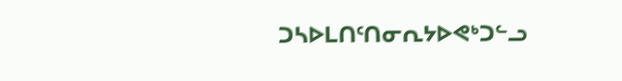ᑐᓴᐅᒪᑎᑦᑎᓂᕆᔭᐅᕙᒃᑐᓪᓗ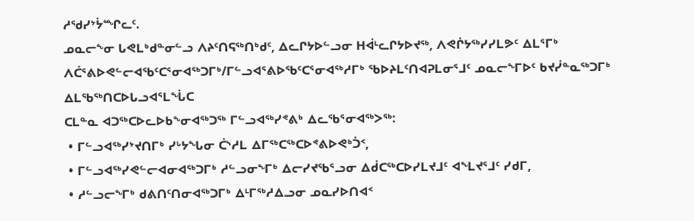ᓱᖁᓯᔾᔮᙱᓚᑦ.
ᓄᓇᓕᖕᓂ ᒐᕙᒪᒃᑯᓐᓂᓪᓗ ᐱᔨᑦᑎᕋᖅᑎᒃᑯᑦ, ᐃᓚᒋᔭᐅᓪᓗᓂ ᕼᐋᒻᓚᒋᔭᐅᔪᖅ, ᐱᕙᒌᔭᖅᓯᓯᒪᕗᑦ ᐃᒪᕐᒥᒃ ᐱᑖᕐᕕᐅᕙᓪᓕᐊᖃᑦᑕᕐᓂᐊᖅᑐᒥᒃ/ᒥᓪᓗᐊᕐᕕᐅᖃᑦᑕᕐᓂᐊᖅᓱᒥᒃ ᖃᐅᔨᒪᑦᑎᐊᕈᒪᓂᕐᒧᑦ ᓄᓇᓕᖕᒥᐅᑦ ᑲᔪᓰᓐᓇᖅᑐᒥᒃ ᐃᒪᖃᖅᑎᑕᐅᒐᓗᐊᕐᒪᖔᑕ
ᑕᒪᓐᓇ ᐊᑐᖅᑕᐅᓚᐅᑲᖕᓂᐊᖅᑐᖅ ᒥᓪᓗᐊᖅᓯᕝᕕᒃ ᐃᓚᖃᕐᓂᐊᖅᐳᖅ:
 • ᒥᓪᓗᐊᖅᓯᔾᔪᑎᒥᒃ ᓯᒡᔭᖓᓂ ᑖᔅᓱᒪ ᐃᒥᖅᑕᖅᑕᐅᕝᕕᐅᕙᒃᑑᑉ,
 • ᒥᓪᓗᐊᖅᓯᕙᓪᓕᐊᓂᐊᖅᑐᒥᒃ ᓱᓪᓗᓂᖕᒥᒃ ᐃᓕᓯᔪᖃᕐᓗᓂ ᐃᑰᑕᖅᑕᐅᓯᒪᔪᒧᑦ ᐊᖕᒪᔪᕐᒧᑦ ᓯᑯᒥ,
 • ᓱᓪᓗᓕᖕᒥᒃ ᑯᕕᑎᑦᑎᓂᐊᖅᑐᒥᒃ ᐃᒻᒥᖅᓱᐃᓗᓂ ᓄᓇᓯᐅᑎᐊᑉ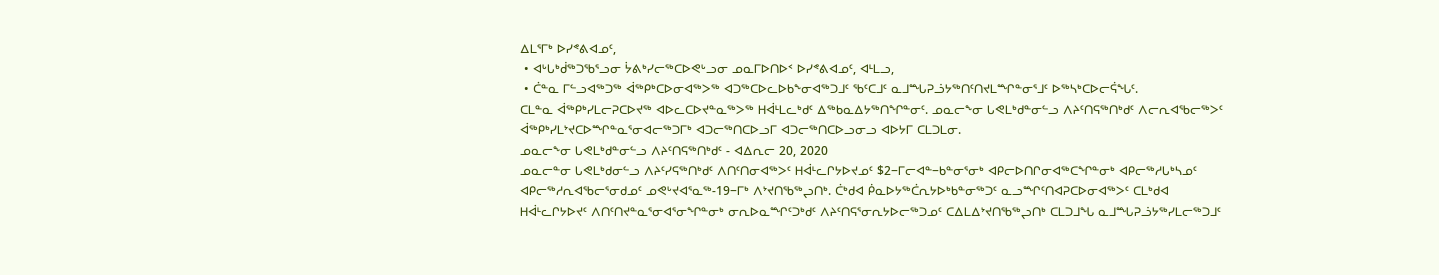ᐃᒪᕐᒥᒃ ᐅᓯᕝᕕᐊᓄᑦ,
 • ᐊᒡᒐᒃᑰᖅᑐᖃᕐᓗᓂ ᔮᕕᒃᓯᓕᖅᑕᐅᕙᒡᓗᓂ ᓄᓇᒥᐅᑎᐅᑉ ᐅᓯᕝᕕᐊᓄᑦ, ᐊᒻᒪᓗ,
 • ᑖᓐᓇ ᒥᓪᓗᐊᖅᑐᖅ ᐋᖅᑭᒃᑕᐅᓂᐊᖅᐳᖅ ᐊᑐᖅᑕᐅᓚᐅᑲᖕᓂᐊᖅᑐᒧᑦ ᖃᑦᑕᒧᑦ ᓇᒧᙵᕈᓘᔭᖅᑎᑦᑎᔪᒪᙱᓐᓂᕐᒧᑦ ᐅᖅᓴᒃᑕᐅᓕᕌᖓᑦ.
ᑕᒪᓐᓇ ᐋᖅᑭᒃᓯᒪᓕᕈᑕᐅᔪᖅ ᐊᐅᓚᑕᐅᔪᓐᓇᖅᐳᖅ ᕼᐋᒻᒪᓚᒃᑯᑦ ᐃᖅᑲᓇᐃᔭᖅᑎᖏᓐᓂᑦ. ᓄᓇᓕᖕᓂ ᒐᕙᒪᒃᑯᓐᓂᓪᓗ ᐱᔨᑦᑎᕋᖅᑎᒃᑯᑦ ᐱᓕᕆᐊᖃᓕᖅᐳᑦ ᐋᖅᑭᒃᓯᒪᔾᔪᑕᐅᙱᓐᓇᕐᓂᐊᓕᖅᑐᒥᒃ ᐊᑐᓕᖅᑎᑕᐅᓗᒥ ᐊᑐᓕᖅᑎᑕᐅᓗᓂᓗ ᐊᐅᔭᒥ ᑕᒪᑐᒪᓂ.
ᓄᓇᓕᖕᓂ ᒐᕙᒪᒃᑯᓐᓂᓪᓗ ᐱᔨᑦᑎᕋᖅᑎᒃᑯᑦ - ᐊᐃᕆᓕ 20, 2020
ᓄᓇᓕᓐᓂ ᒐᕙᒪᒃᑯᓂᓪᓗ ᐱᔨᑦᓯᕋᖅᑎᒃᑯᑦ ᐱᑎᑦᑎᓂᐊᖅᐳᑦ ᕼᐋᒻᓚᒋᔭᐅᔪᓄᑦ $2−ᒥᓕᐊᓐ−ᑲᓐᓂᕐᓂᒃ ᐊᑭᓕᐅᑎᒋᓂᐊᖅᑕᖏᓐᓂᒃ ᐊᑭᓕᖅᓱᒐᒃᓴᓄᑦ ᐊᑭᓕᖅᓱᕆᐊᖃᓕᕐᓂᑯᓄᑦ ᓄᕙᒡᔪᐊᕐᓇᖅ-19−ᒥᒃ ᐱᔾᔪᑎᖃᖅᖢᑎᒃ. ᑖᒃᑯᐊ ᑮᓇᐅᔭᖅᑖᕆᔭᐅᒃᑲᓐᓂᖅᑐᑦ ᓇᓗᙱᑦᑎᐊᕈᑕᐅᓂᐊᖅᐳᑦ ᑕᒪᒃᑯᐊ ᕼᐋᒻᓚᒋᔭᐅᔪᑦ ᐱᑎᑦᑎᔪᓐᓇᕐᓂᐊᕐᓂᖏᓐᓂᒃ ᓂᕆᐅᓇᙱᑦᑐᒃᑯᑦ ᐱᔨᑦᑎᕋᕐᓂᕆᔭᐅᓕᖅᑐᓄᑦ ᑕᐃᒪᐃᔾᔪᑎᖃᖅᖢᑎᒃ ᑕᒪᑐᒧᖓ ᓇᒧᙵᕈᓘᔭᖅᓯᒪᓕᖅᑐᒧᑦ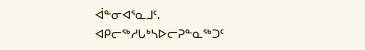ᐋᓐᓂᐊᕐᓇᒧᑦ.
ᐊᑭᓕᖅᓱᒐᒃᓴᐅᓕᕈᓐᓇᖅᑐᑦ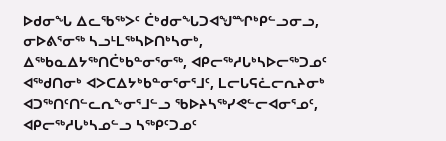ᐅᑯᓂᖓ ᐃᓚᖃᖅᐳᑦ ᑖᒃᑯᓂᖓᑐᐊᖑᙱᒃᑭᓪᓗᓂᓗ, ᓂᐅᕕᕐᓂᖅ ᓴᓗᒻᒪᖅᓴᐅᑎᒃᓴᓂᒃ, ᐃᖅᑲᓇᐃᔭᖅᑎᑖᒃᑲᓐᓂᕐᓂᖅ, ᐊᑭᓕᖅᓱᒐᒃᓴᐅᓕᖅᑐᓄᑦ ᐊᖅᑯᑎᓂᒃ ᐊᐳᑕᐃᔭᒃᑲᓐᓂᕐᓂᕐᒧᑦ, ᒪᓕᒐᕋᓛᓕᕆᔨᓂᒃ ᐊᑐᖅᑎᑦᑎᓪᓚᕆᖕᓂᕐᒧᓪᓗ ᖃᐅᔨᓴᖅᓯᕙᓪᓕᐊᓂᕐᓄᑦ, ᐊᑭᓕᖅᓱᒐᒃᓴᓄᓪᓗ ᓴᖅᑭᑦᑐᓄᑦ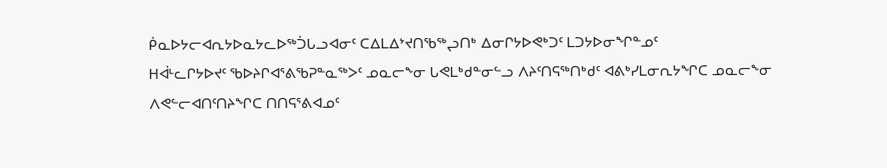ᑮᓇᐅᔭᓕᐊᕆᔭᐅᓇᔭᓚᐅᖅᑑᒐᓗᐊᓂᑦ ᑕᐃᒪᐃᔾᔪᑎᖃᖅᖢᑎᒃ ᐃᓂᒋᔭᐅᕙᒃᑐᑦ ᒪᑐᔭᐅᓂᖏᓐᓄᑦ
ᕼᐋᒻᓚᒋᔭᐅᔪᑦ ᖃᐅᔨᒋᐊᕐᕕᖃᕈᓐᓇᖅᐳᑦ ᓄᓇᓕᖕᓂ ᒐᕙᒪᒃᑯᓐᓂᓪᓗ ᐱᔨᑦᑎᕋᖅᑎᒃᑯᑦ ᐊᕕᒃᓯᒪᓂᕆᔭᖏᑕ ᓄᓇᓕᖕᓂ ᐱᕙᓪᓕᐊᑎᑦᑎᔨᖏᑕ ᑎᑎᕋᕐᕕᐊᓄᑦ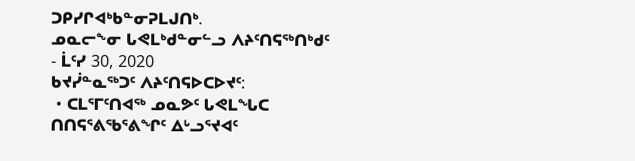ᑐᑭᓯᒋᐊᒃᑲᓐᓂᕈᒪᒍᑎᒃ.
ᓄᓇᓕᖕᓂ ᒐᕙᒪᒃᑯᓐᓂᓪᓗ ᐱᔨᑦᑎᕋᖅᑎᒃᑯᑦ - ᒫᑦᓯ 30, 2020
ᑲᔪᓰᓐᓇᖅᑐᑦ ᐱᔨᑦᑎᕋᐅᑕᐅᔪᑦ:
 • ᑕᒪᕐᒥᑦᑎᐊᖅ ᓄᓇᕗᑦ ᒐᕙᒪᖓᑕ ᑎᑎᕋᕐᕕᖃᕐᕕᖏᑦ ᐃᒡᓗᕐᔪᐊᑦ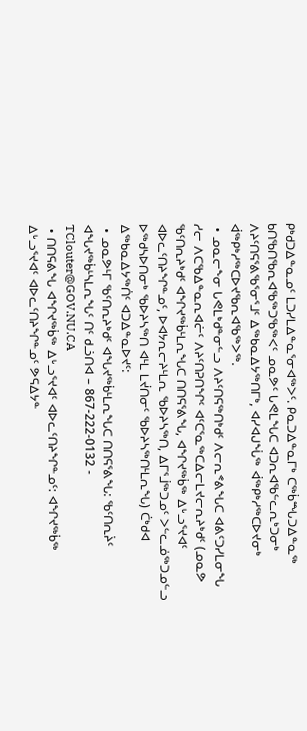ᑭᒃᑯᑐᐃᓐᓇᓄᑦ ᒪᑐᓯᒪᐃᓐᓇᕐᓂᐊᖅᐳᑦ. ᑭᓇᑐᐃᓐᓇᒥᒃ ᑕᖅᑳᙵᑐᐃᓐᓇᖅ ᑲᑎᖃᑎᖃᕆᐊᖃᖅᑐᖃᖅᐸᑦ ᓄᓇᕗᑦ ᒐᕙᒪᖓᑕ ᐊᑐᕆᐊᖃᓪᓚᕆᒃᑐᓂᒃ ᐱᔨᑦᑎᕋᕐᕕᖃᕐᓂᕐᒧᑦ ᐃᖅᑲᓇᐃᔭᖅᑎᒥᒃ, ᐊᓯᐊᒍᖔᖅ ᐋᖅᑭᒃᓱᖅᑕᐅᔪᓂᒃ ᐋᖅᑭᒃᓱᖅᑕᐅᔪᖃᕆᐊᖃᖅᐳᖅ.
 • ᓄᓇᓕᖕᓂ ᒐᕙᒪᒃᑯᓐᓂᓪᓗ ᐱᔨᑦᑎᕋᖅᑎᒃᑯᑦ ᐱᓕᕆᕝᕕᖓᑕ ᐊᕕᑦᑐᓯᒪᓂᖓ ᓱᓕ ᐱᑕᖃᐃᓐᓇᕆᐊᓖᑦ ᐱᔨᑦᑎᕈᑎᖏᑦ ᐊᑦᑕᕐᓇᖅᑕᐃᓕᒪᔪᓕᕆᔨᒃᑯᑦ (ᓄᓇᕗ ᖃᑦᑎᕆᔨᒃᑯᑦ ᐊᖏᔪᖅᑳᒻᒪᕆᖓᑕ ᑎᑎᕋᕐᕕᖓ, ᐊᖏᔪᖅᑳᖅ ᐃᒡᓗᕐᔪᐊᑦ ᐊᐅᓚᑦᑎᔨᖏᓐᓄᑦ, ᐅᐊᔭᕆᓕᔨᒻᒪᕆ ᖃᐅᔨᓴᖅᑎ, ᐃᒥᕐᒨᖅᑐᓄᑦ ᐳᓪᓚᓅᖅᑐᓄᓪᓗ ᐅᖅᑯᓴᐅᑎᓂᒃ ᖃᐅᔨᓴᖅᑎ ᐊᒻᒪ ᒪᔫᑎᓂᑦ ᖃᐅᔨᓴᖅᑎᒻᒪᕆᖓ) ᑖᒃᑯᐊ ᐃᖅᑲᓇᐃᔭᖅᑏᑦ ᐊᑐᐃᓐᓇᐅᔪᑦ:
 • ᓄᓇᕗᒻᒥ ᖃᑦᑎᕆᔨᒃᑯᑦ ᐊᖓᔪᖅᑳᒻᒪᕆᖓᑕ ᑎᑎᕋᕐᕕᖓ: ᖃᑦᑎᕆᔩᑦ ᐊᖓᔪᖅᑳᒻᓴᒪᕆᖓᑦ ᑎᑦ ᑯᓘᑎᐊ – 867-222-0132 - TClouter@GOV.NU.CA
 • ᑎᑎᕋᕕᖓ ᐊᖏᔪᖅᑳᖅ ᐃᒡᓗᕐᔪᐊᑦ ᐊᐅᓚᑦᑎᔨᖏᓐᓄᑦ: ᐊᖏᔪᖅᑳᖅ ᐃᒡᓗᕐᔪᐊᑦ ᐊᐅᓚᑦᑎᔨᖏᓐᓄᑦ ᕗᕋᐃᔭᓐ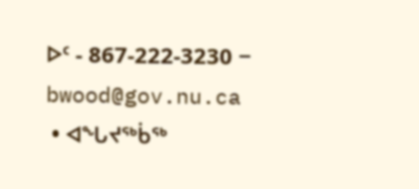ᐅᑦ - 867-222-3230 − bwood@gov.nu.ca
 • ᐊᖓᔪᖅᑳᖅ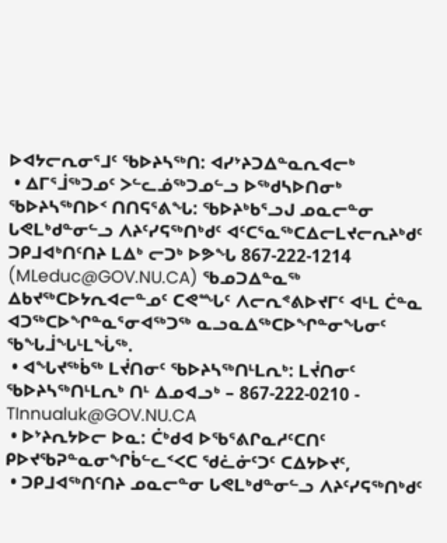ᐅᐊᔭᓕᕆᓂᕐᒧᑦ ᖃᐅᔨᓴᖅᑎ: ᐊᓯᔾᔨᑐᐃᓐᓇᕆᐊᓕᒃ
 • ᐃᒥᕐᒨᖅᑐᓄᑦ ᐳᓪᓚᓅᖅᑐᓄᓪᓗ ᐅᖅᑯᓴᐅᑎᓂᒃ ᖃᐅᔨᓴᖅᑎᐅᑉ ᑎᑎᕋᕐᕕᖓ: ᖃᐅᔨᒃᑲᕐᓗᒍ ᓄᓇᓕᓐᓂ ᒐᕙᒪᒃᑯᓐᓂᓪᓗ ᐱᔨᑦᓯᕋᖅᑎᒃᑯᑦ ᐊᑦᑕᕐᓇᖅᑕᐃᓕᒪᔪᓕᕆᔨᒃᑯᑦ ᑐᑭᒧᐊᒃᑎᑦᑎᔨ ᒪᐃᒃ ᓕᑐᒃ ᐅᕗᖓ 867-222-1214 (MLeduc@GOV.NU.CA) ᖃᓄᑐᐃᓐᓇᖅ ᐃᑲᔪᖅᑕᐅᔭᕆᐊᓕᓐᓄᑦ ᑕᕙᙵᑦ ᐱᓕᕆᕝᕕᐅᔪᒥᑦ ᐊᒻᒪ ᑖᓐᓇ ᐊᑐᖅᑕᐅᖏᓐᓇᕐᓂᐊᖅᑐᖅ ᓇᓗᓇᐃᖅᑕᐅᖏᓐᓂᖓᓂᑦ ᖃᖓᒨᖓᒻᒪᖔᖅ.
 • ᐊᖓᔪᖅᑳᖅ ᒪᔫᑎᓂᑦ ᖃᐅᔨᓴᖅᑎᒻᒪᕆᒃ: ᒪᔫᑎᓂᑦ ᖃᐅᔨᓴᖅᑎᒻᒪᕆᒃ ᑎᒻ ᐃᓄᐊᓗᒃ – 867-222-0210 - TInnualuk@GOV.NU.CA
 • ᐅᔾᔨᕆᔭᐅᓕ ᐅᓇ: ᑖᒃᑯᐊ ᐅᖃᕐᕕᒋᓇᓱᑦᑕᑎᑦ ᑭᐅᔪᖃᕈᓐᓇᓂᖏᑳᓪᓚᑉᐸᑕ ᖁᓛᓃᑦᑐᑦ ᑕᐃᔭᐅᔪᑦ,
 • ᑐᑭᒧᐊᖅᑎᑦᑎᔨ ᓄᓇᓕᓐᓂ ᒐᕙᒪᒃᑯᓐᓂᓪᓗ ᐱᔨᑦᓯᕋᖅᑎᒃᑯᑦ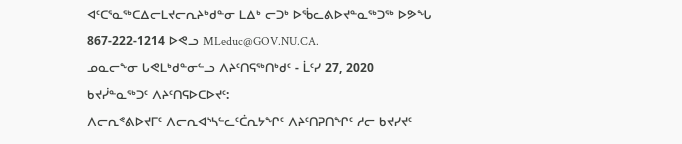ᐊᑦᑕᕐᓇᖅᑕᐃᓕᒪᔪᓕᕆᔨᒃᑯᓐᓂ ᒪᐃᒃ ᓕᑐᒃ ᐅᖄᓚᕕᐅᔪᓐᓇᖅᑐᖅ ᐅᕗᖓ 867-222-1214 ᐅᕙᓗ MLeduc@GOV.NU.CA.
ᓄᓇᓕᖕᓂ ᒐᕙᒪᒃᑯᓐᓂᓪᓗ ᐱᔨᑦᑎᕋᖅᑎᒃᑯᑦ - ᒫᑦᓯ 27, 2020
ᑲᔪᓰᓐᓇᖅᑐᑦ ᐱᔨᑦᑎᕋᐅᑕᐅᔪᑦ:
ᐱᓕᕆᕝᕕᐅᔪᒥᑦ ᐱᓕᕆᐊᔅᓴᓪᓚᑦᑖᕆᔭᖏᑦ ᐱᔨᑦᑎᕈᑎᖏᑦ ᓱᓕ ᑲᔪᓯᔪᑦ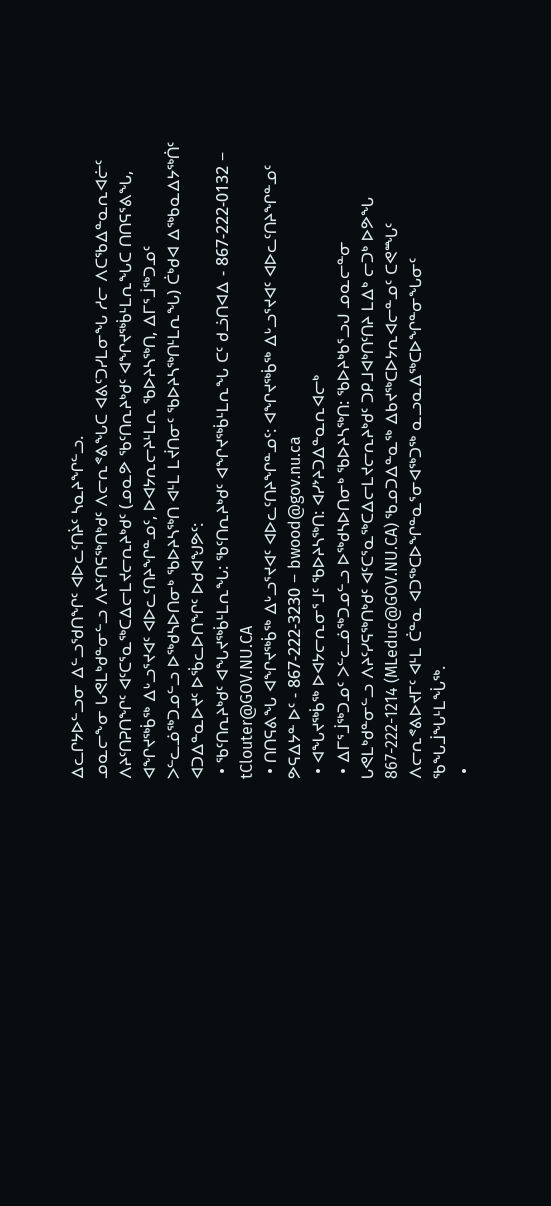ᐃᓚᒋᔭᐅᓪᓗᓂ ᐃᓪᓗᖁᑎᖏᑦ ᐊᐅᓚᑦᑎᔩᑦ ᓴᓇᔨᖏᓪᓗ.
ᓄᓇᓕᖕᓂ ᒐᕙᒪᒃᑯᓐᓂᓪᓗ ᐱᔨᑦᑎᕋᖅᑎᒃᑯᑦ ᐱᓕᕆᕝᕕᖓᑕ ᐊᕕᑦᑐᓯᒪᓂᖓ ᓱᓕ ᐱᑕᖃᐃᓐᓇᕆᐊᓖᑦ ᐱᔨᑦᑎᕈᑎᖏᑦ ᐊᑦᑕᕐᓇᖅᑕᐃᓕᒪᔪᓕᕆᔨᒃᑯᑦ (ᓄᓇᕗ ᖃᑦᑎᕆᔨᒃᑯᑦ ᐊᖏᔪᖅᑳᒻᒪᕆᖓᑕ ᑎᑎᕋᕐᕕᖓ, ᐊᖏᔪᖅᑳᖅ ᐃᒡᓗᕐᔪᐊᑦ ᐊᐅᓚᑦᑎᔨᖏᓐᓄᑦ, ᐅᐊᔭᕆᓕᔨᒻᒪᕆ ᖃᐅᔨᓴᖅᑎ, ᐃᒥᕐᒨᖅᑐᓄᑦ ᐳᓪᓚᓅᖅᑐᓄᓪᓗ ᐅᖅᑯᓴᐅᑎᓂᒃ ᖃᐅᔨᓴᖅᑎ ᐊᒻᒪ ᒪᔫᑎᓂᑦ ᖃᐅᔨᓴᖅᑎᒻᒪᕆᖓ) ᑖᒃᑯᐊ ᐃᖅᑲᓇᐃᔭᖅᑏᑦ ᐊᑐᐃᓐᓇᐅᔪᑦ ᐅᖄᓚᐅᑎᖏᑦ ᐅᑯᐊᖑᕗᑦ:
 • ᖃᑦᑎᕆᔨᒃᑯᑦ ᐊᖓᔪᖅᑳᒻᒪᕆᖓ: ᖃᑦᑎᕆᔨᒃᑯᑦ ᐊᖏᔪᖅᑳᒻᒪᕆᖓ ᑕᑦ ᑯᓘᑎᐊᐃ - 867-222-0132 − tClouter@GOV.NU.CA
 • ᑎᑎᕋᕕᖓ ᐊᖏᔪᖅᑳᖅ ᐃᒡᓗᕐᔪᐊᑦ ᐊᐅᓚᑦᑎᔨᖏᓐᓄᑦ: ᐊᖏᔪᖅᑳᖅ ᐃᒡᓗᕐᔪᐊᑦ ᐊᐅᓚᑦᑎᔨᖏᓐᓄᑦ ᕗᕋᐃᔭᓐ ᐅᑦ - 867-222-3230 − bwood@gov.nu.ca
 • ᐊᖓᔪᖅᑳᖅ ᐅᐊᔭᓕᕆᓂᕐᒧᑦ ᖃᐅᔨᓴᖅᑎ: ᐊᓯᔾᔨᑐᐃᓐᓇᕆᐊᓕᒃ
 • ᐃᒥᕐᒨᖅᑐᓄᑦ ᐳᓪᓚᓅᖅᑐᓄᓪᓗ ᐅᖅᑯᓴᐅᑎᓂᒃ ᖃᐅᔨᓴᖅᑎ: ᖃᐅᔨᒃᑲᕐᓗᒍ ᓄᓇᓕᓐᓂ ᒐᕙᒪᒃᑯᓐᓂᓪᓗ ᐱᔨᑦᓯᕋᖅᑎᒃᑯᑦ ᐊᑦᑕᕐᓇᖅᑕᐃᓕᒪᔪᓕᕆᔨᒃᑯᑦ ᑐᑭᒧᐊᒃᑎᑦᑎᔨ ᒪᐃᒃ ᓕᑐᒃ ᐅᕗᖓ 867-222-1214 (MLeduc@GOV.NU.CA) ᖃᓄᑐᐃᓐᓇᖅ ᐃᑲᔪᖅᑕᐅᔭᕆᐊᓕᓐᓄᑦ ᑕᕙᙵᑦ ᐱᓕᕆᕝᕕᐅᔪᒥᑦ ᐊᒻᒪ ᑖᓐᓇ ᐊᑐᖅᑕᐅᖏᓐᓇᕐᓂᐊᖅᑐᖅ ᓇᓗᓇᐃᖅᑕᐅᖏᓐᓂᖓᓂᑦ ᖃᖓᒨᖓᒻᒪᖔᖅ.
 •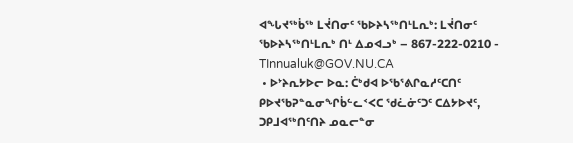ᐊᖓᔪᖅᑳᖅ ᒪᔫᑎᓂᑦ ᖃᐅᔨᓴᖅᑎᒻᒪᕆᒃ: ᒪᔫᑎᓂᑦ ᖃᐅᔨᓴᖅᑎᒻᒪᕆᒃ ᑎᒻ ᐃᓄᐊᓗᒃ – 867-222-0210 - TInnualuk@GOV.NU.CA
 • ᐅᔾᔨᕆᔭᐅᓕ ᐅᓇ: ᑖᒃᑯᐊ ᐅᖃᕐᕕᒋᓇᓱᑦᑕᑎᑦ ᑭᐅᔪᖃᕈᓐᓇᓂᖏᑳᓪᓚᑉᐸᑕ ᖁᓛᓃᑦᑐᑦ ᑕᐃᔭᐅᔪᑦ, ᑐᑭᒧᐊᖅᑎᑦᑎᔨ ᓄᓇᓕᓐᓂ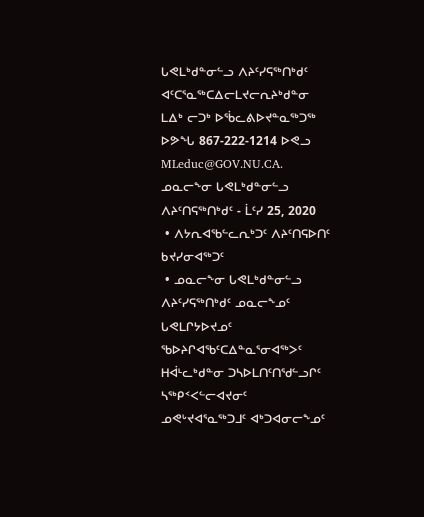ᒐᕙᒪᒃᑯᓐᓂᓪᓗ ᐱᔨᑦᓯᕋᖅᑎᒃᑯᑦ ᐊᑦᑕᕐᓇᖅᑕᐃᓕᒪᔪᓕᕆᔨᒃᑯᓐᓂ ᒪᐃᒃ ᓕᑐᒃ ᐅᖄᓚᕕᐅᔪᓐᓇᖅᑐᖅ ᐅᕗᖓ 867-222-1214 ᐅᕙᓗ MLeduc@GOV.NU.CA.
ᓄᓇᓕᖕᓂ ᒐᕙᒪᒃᑯᓐᓂᓪᓗ ᐱᔨᑦᑎᕋᖅᑎᒃᑯᑦ - ᒫᑦᓯ 25, 2020
 • ᐱᔭᕆᐊᖃᓪᓚᕆᒃᑐᑦ ᐱᔨᑦᑎᕋᐅᑎᑦ ᑲᔪᓯᓂᐊᖅᑐᑦ
 • ᓄᓇᓕᖕᓂ ᒐᕙᒪᒃᑯᓐᓂᓪᓗ ᐱᔨᑦᓯᕋᖅᑎᒃᑯᑦ ᓄᓇᓕᖕᓄᑦ ᒐᕙᒪᒋᔭᐅᔪᓄᑦ ᖃᐅᔨᒋᐊᖃᑦᑕᐃᓐᓇᕐᓂᐊᖅᐳᑦ ᕼᐋᒻᓚᒃᑯᓐᓂ ᑐᓴᐅᒪᑎᑦᑎᖁᓪᓗᒋᑦ ᓴᖅᑭᑉᐸᓪᓕᐊᔪᓂᑦ ᓄᕙᒡᔪᐊᕐᓇᖅᑐᒧᑦ ᐊᒃᑐᐊᓂᓕᖕᓄᑦ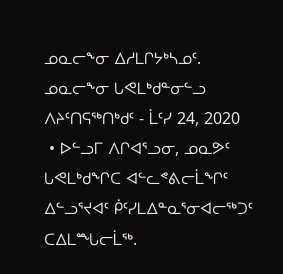ᓄᓇᓕᖕᓂ ᐃᓱᒪᒋᔭᒃᓴᓄᑦ.
ᓄᓇᓕᖕᓂ ᒐᕙᒪᒃᑯᓐᓂᓪᓗ ᐱᔨᑦᑎᕋᖅᑎᒃᑯᑦ - ᒫᑦᓯ 24, 2020
 • ᐅᓪᓗᒥ ᐱᒋᐊᕐᓗᓂ, ᓄᓇᕗᑦ ᒐᕙᒪᒃᑯᖏᑕ ᐊᓪᓚᕝᕕᓕᒫᖏᑦ ᐃᓪᓗᕐᔪᐊᑦ ᑮᑦᓯᒪᐃᓐᓇᕐᓂᐊᓕᖅᑐᑦ ᑕᐃᒪᙵᓕᒫᖅ.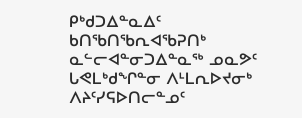ᑭᒃᑯᑐᐃᓐᓇᐃᑦ ᑲᑎᖃᑎᖃᕆᐊᖃᕈᑎᒃ ᓇᓪᓕᐊᓐᓂᑐᐃᓐᓇᖅ ᓄᓇᕗᑦ ᒐᕙᒪᒃᑯᖏᓐᓂ ᐱᒻᒪᕆᐅᔪᓂᒃ ᐱᔨᑦᓯᕋᐅᑎᓕᓐᓄᑦ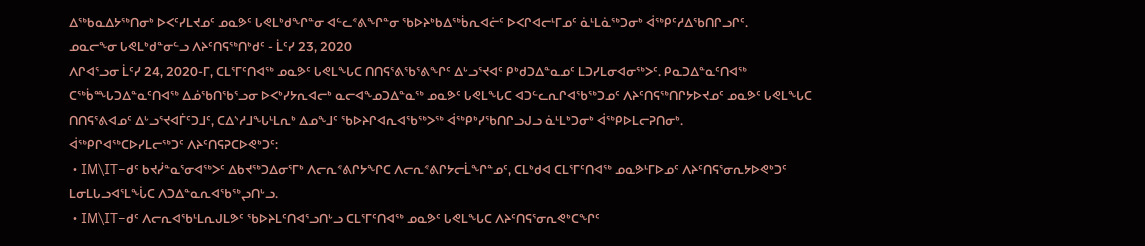ᐃᖅᑲᓇᐃᔭᖅᑎᓂᒃ ᐅᐸᑦᓯᒪᔪᓄᑦ ᓄᓇᕗᑦ ᒐᕙᒪᒃᑯᖏᓐᓂ ᐊᓪᓚᕝᕕᖏᓐᓂ ᖃᐅᔨᒃᑲᐃᖅᑳᕆᐊᓖᑦ ᐅᐸᒋᐊᓕᒻᒥᓄᑦ ᓈᒻᒪᓈᖅᑐᓂᒃ ᐋᖅᑭᑦᓱᐃᖃᑎᒋᓗᒋᑦ.
ᓄᓇᓕᖕᓂ ᒐᕙᒪᒃᑯᓐᓂᓪᓗ ᐱᔨᑦᑎᕋᖅᑎᒃᑯᑦ - ᒫᑦᓯ 23, 2020
ᐱᒋᐊᕐᓗᓂ ᒫᑦᓯ 24, 2020-ᒥ, ᑕᒪᕐᒥᑦᑎᐊᖅ ᓄᓇᕗᑦ ᒐᕙᒪᖓᑕ ᑎᑎᕋᕐᕕᖃᕐᕕᖏᑦ ᐃᒡᓗᕐᔪᐊᑦ ᑭᒃᑯᑐᐃᓐᓇᓄᑦ ᒪᑐᓯᒪᓂᐊᓂᖅᐳᑦ. ᑭᓇᑐᐃᓐᓇᑦᑎᐊᖅ ᑕᖅᑳᙵᑐᐃᓐᓇᑦᑎᐊᖅ ᐃᓅᖃᑎᖃᕐᓗᓂ ᐅᐸᒃᓯᔭᕆᐊᓕᒃ ᓇᓕᐊᖕᓄᑐᐃᓐᓇᖅ ᓄᓇᕗᑦ ᒐᕙᒪᖓᑕ ᐊᑐᓪᓚᕆᒋᐊᖃᖅᑐᓄᑦ ᐱᔨᑦᑎᕋᖅᑎᒋᔭᐅᔪᓄᑦ ᓄᓇᕗᑦ ᒐᕙᒪᖓᑕ ᑎᑎᕋᕐᕕᐊᓄᑦ ᐃᒡᓗᕐᔪᐊᒦᑦᑐᒧᑦ, ᑕᐃᔅᓱᒧᖓᒻᒪᕆᒃ ᐃᓄᖕᒧᑦ ᖃᐅᔨᒋᐊᕆᐊᖃᖅᐳᖅ ᐋᖅᑭᒃᓯᖃᑎᒋᓗᒍᓗ ᓈᒻᒪᒃᑐᓂᒃ ᐋᖅᑭᐅᒪᓕᕈᑎᓂᒃ.
ᐋᖅᑭᒋᐊᖅᑕᐅᓯᒪᓕᖅᑐᑦ ᐱᔨᑦᑎᕋᕈᑕᐅᕙᒃᑐᑦ:
 • IM\IT−ᑯᑦ ᑲᔪᓰᓐᓇᕐᓂᐊᖅᐳᑦ ᐃᑲᔪᖅᑐᐃᓂᕐᒥᒃ ᐱᓕᕆᕝᕕᒋᔭᖏᑕ ᐱᓕᕆᕝᕕᒋᔭᓕᒫᖏᓐᓄᑦ, ᑕᒪᒃᑯᐊ ᑕᒪᕐᒥᑦᑎᐊᖅ ᓄᓇᕗᒻᒥᐅᓄᑦ ᐱᔨᑦᑎᕋᕐᓂᕆᔭᐅᕙᒃᑐᑦ ᒪᓂᒪᒐᓗᐊᕐᒪᖔᑕ ᐱᑐᐃᓐᓇᕆᐊᖃᖅᖢᑎᒡᓗ.
 • IM\IT−ᑯᑦ ᐱᓕᕆᐊᖃᒻᒪᕆᒍᒪᕗᑦ ᖃᐅᔨᒪᑦᑎᐊᕐᓗᑎᒡᓗ ᑕᒪᕐᒥᑦᑎᐊᖅ ᓄᓇᕗᑦ ᒐᕙᒪᖓᑕ ᐱᔨᑦᑎᕋᕐᓂᕆᕙᒃᑕᖏᑦ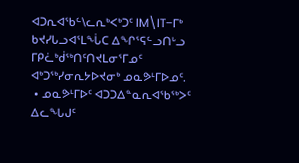ᐊᑐᕆᐊᖃᓪ\ᓚᕆᒃᐸᒃᑐᑦ IM\IT−ᒥᒃ ᑲᔪᓯᒐᓗᐊᕐᒪᖔᑕ ᐃᖏᕐᕋᓪᓗᑎᒡᓗ ᒥᑭᓛᒃᑰᖅᑎᑦᑎᔪᒪᓂᕐᒥᓄᑦ ᐊᒃᑐᖅᓯᓂᕆᔭᐅᔪᓂᒃ ᓄᓇᕗᒻᒥᐅᓄᑦ.
 • ᓄᓇᕗᒻᒥᐅᑦ ᐊᑐᑐᐃᓐᓇᕆᐊᖃᖅᐳᑦ ᐃᓚᖓᒍᑦ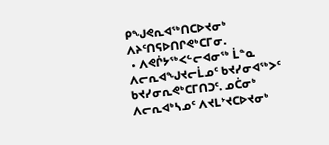ᑭᖑᕙᕆᐊᖅᑎᑕᐅᔪᓂᒃ ᐱᔨᑦᑎᕋᐅᑎᒋᕙᒃᑕᒥᓂ.
 • ᐱᕙᒌᔭᖅᐸᓪᓕᐊᓂᖅ ᒫᓐᓇ ᐱᓕᕆᐊᖑᔪᓕᒫᓄᑦ ᑲᔪᓯᓂᐊᖅᐳᑦ ᑲᔪᓯᓂᕆᕙᒃᑕᒥᑎᑐᑦ. ᓄᑖᓂᒃ ᐱᓕᕆᐊᒃᓴᓄᑦ ᐱᔪᒪᔾᔪᑕᐅᔪᓂᒃ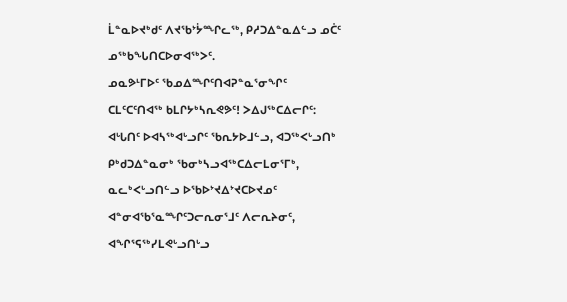ᒫᓐᓇᐅᔪᒃᑯᑦ ᐱᔪᖃᔾᔮᙱᓚᖅ, ᑭᓱᑐᐃᓐᓇᐃᓪᓗ ᓄᑖᑦ ᓄᖅᑲᖓᑎᑕᐅᓂᐊᖅᐳᑦ.
ᓄᓇᕗᒻᒥᐅᑦ ᖃᓄᐃᙱᑦᑎᐊᕈᓐᓇᕐᓂᖏᑦ ᑕᒪᑦᑕᑦᑎᐊᖅ ᑲᒪᒋᔭᒃᓴᕆᕙᕗᑦ! ᐳᐃᒍᖅᑕᐃᓕᒋᑦ: ᐊᒡᒐᑎᑦ ᐅᐊᓴᖅᐊᒡᓗᒋᑦ ᖃᕆᔭᐅᒧᓪᓗ, ᐊᑐᖅᐸᒡᓗᑎᒃ ᑭᒃᑯᑐᐃᓐᓇᓂᒃ ᖃᓂᒃᓴᓗᐊᖅᑕᐃᓕᒪᓂᕐᒥᒃ, ᓇᓚᒃᐸᒡᓗᑎᓪᓗ ᐅᖃᐅᔾᔪᐃᔾᔪᑕᐅᔪᓄᑦ ᐊᓐᓂᐊᖃᕐᓇᙱᑦᑐᓕᕆᓂᕐᒧᑦ ᐱᓕᕆᔨᓂᑦ, ᐊᖏᕐᕋᖅᓯᒪᕙᒡᓗᑎᒡᓗ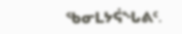ᖃᓂᒪᔭᕌᖓᕕᑦ.